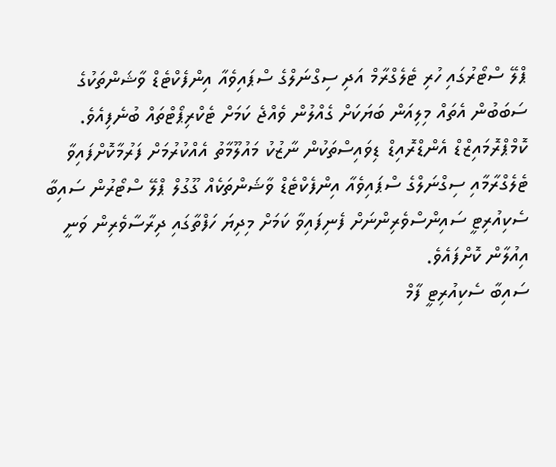ޕްލޭ ސްޓޯރުގައި ހުރި ޓެލެގްރާމް އަދި ސިގްނަލްގެ ސްޕައިވެއާ އިންފެކްޓެޑް ވާޝަންތަކުގެ ސަބަބުން އެތައް މިލިއަން ބަޔަކަށް ގެއްލުން ވެއްޖެ ކަމަށް ޓެކްރިޕޯޓްތައް ބުނެފިއެވެ.
ކޮމްޕްރޮމައިޒްޑް އެންޑްރޮއިޑް ޑިވައިސްތަކުން ނާޒުކު މައުލޫމާތު އެއްކުރުމަށް ފަރުމާކޮށްފައިވާ ޓެލެގްރާމާއި ސިގްނަލްގެ ސްޕައިވެއާ އިންފެކްޓެޑް ވާޝަންތަކެއް ގޫގުލް ޕްލޭ ސްޓޯރުން ސައިބާ ސެކިއުރިޓީ ސައިންސްވެރިންނަށް ފެނިފައިވާ ކަމަށް މިދިޔަ ހަފްތާގައި ދިރާސާވެރިން ވަނީ އިއުލާން ކޮށްފައެވެ.
ސައިބާ ސެކިއުރިޓީ ފާމް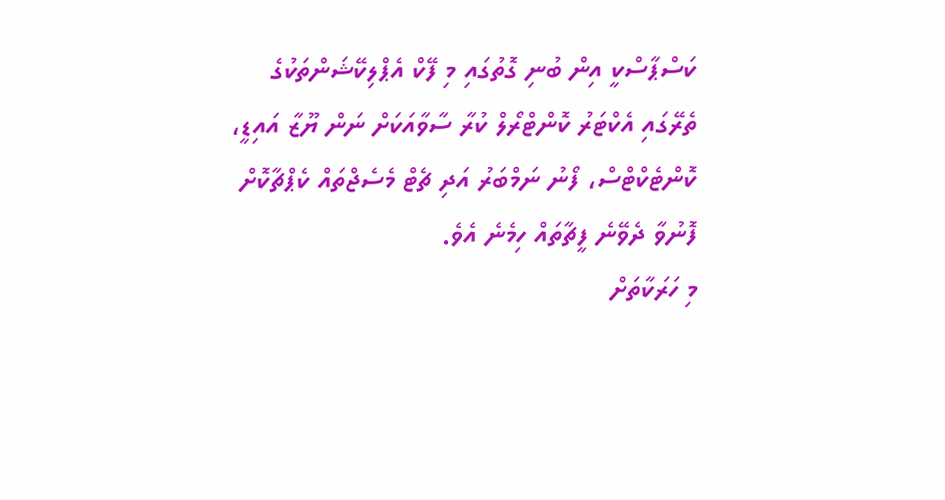ކަސްޕާސްކީ އިން ބުނި ގޮތުގައި މި ފޭކް އެޕްލިކޭޝަންތަކުގެ ތެރޭގައި އެކްޓަރު ކޮންޓްރޯލް ކުރާ ސާވާއަކަށް ނަން ޔޫޒާ އައިޑީ، ކޮންޓެކްޓްސް، ފޯނު ނަމްބަރު އަދި ޗެޓް މެސެޖްތައް ކެޕްޗާކޮށް ފޮނުވާ ދެވޭނެ ފީޗާތައް ހިމެނެ އެވެ.
މި ހަރަކާތަށް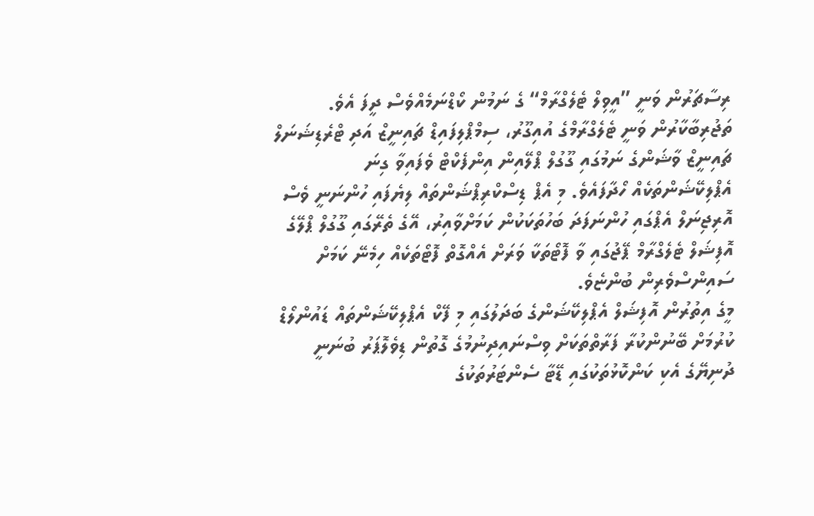ރިސާޗަރުން ވަނީ ”އީވިލް ޓެލެގްރާމް“ ގެ ނަމުން ކޯޑްނަމެއްވެސް ދީފަ އެވެ.
ތަޖުރިބާކާރުން ވަނީ ޓެލެގްރާމްގެ އުއިގޫރު، ސިމްޕްލިފައިޑް ޗައިނީޒް އަދި ޓްރެޑިޝަނަލް ޗައިނީޒް ވާޝަންގެ ނަމުގައި ގޫގުލް ޕްލޭއިން އިންފެކްޓް ވެފައިވާ ގިނަ އެޕްލިކޭޝަންތަކެއް ހޯދާފައެވެ. މި އެޕް ޑިސްކްރިޕްޝަންތައް ލިޔެފައި ހުންނަނީ ވެސް އޮރިޖިނަލް އެޕްގައި ހުންނަފަދަ ބަހުތަކަކުން ކަމަށްވާއިރު، އޭގެ ތެރޭގައި ގޫގުލް ޕްލޭގެ އޮފިޝަލް ޓެލެގްރާމް ޕޭޖުގައި ވާ ފޮޓޯތަކާ ވަރަށް އެއްގޮތް ފޮޓޯތަކެއް ހިމެނޭ ކަމަށް ސައިންސްވެރިން ބުންޏެވެ.
މީގެ އިތުރުން އޮފިޝަލް އެޕްލިކޭޝަންގެ ބަދަލުގައި މި ފޭކް އެޕްލިކޭޝަންތައް ޑައުންލޯޑް ކުރުމަށް ބޭނުންކުރާ ފަރާތްތަކަށް ވިސްނައިދިނުމުގެ ގޮތުން ޑިވެލޮޕަރު ބުނަނީ ދުނިޔޭގެ އެކި ކަންކޮޅުތަކުގައި ޑޭޓާ ސެންޓަރުތަކުގެ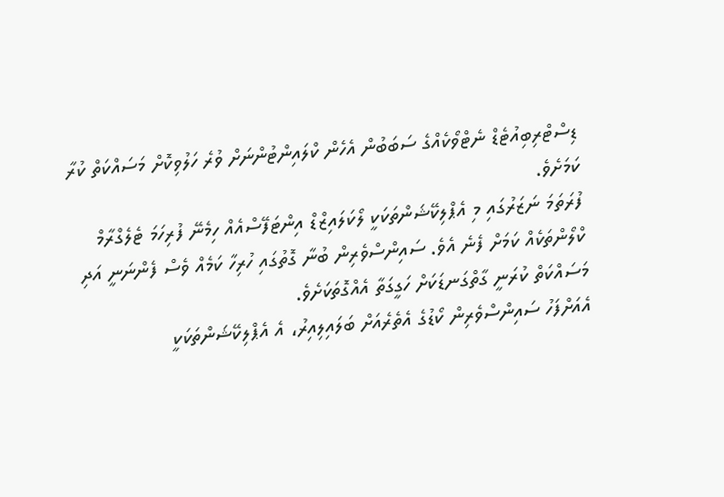ޑިސްޓްރިބިއުޓެޑް ނެޓްވޯކެއްގެ ސަބަބުން އެހެން ކްލައިންޓުންނަށް ވުރެ ހަލުވިކޮށް މަސައްކަތް ކުރާ ކަމަށެވެ.
ފުރަތަމަ ނަޒަރުގައި މި އެޕްލިކޭޝަންތަކަކީ ލޯކަލައިޒްޑް އިންޓަފޭސްއެއް ހިމެނޭ ފުރިހަމަ ޓެލެގްރާމް ކްލޯންތަކެއް ކަމަށް ފެނެ އެވެ. ސައިންސްވެރިން ބުނާ ގޮތުގައި ހުރިހާ ކަމެއް ވެސް ފެންނަނީ އަދި މަސައްކަތް ކުރަނީ ގާތްގަނޑަކަށް ހަގީގަތާ އެއްގޮތަކަށެވެ.
އެއަށްފަހު ސައިންސްވެރިން ކޯޑުގެ އެތެރެއަށް ބަލައިލިއިރު، އެ އެޕްލިކޭޝަންތަކަކީ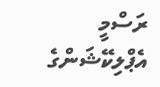ރަސްމީ އެޕްލިކޭޝަންގެ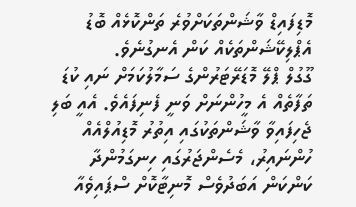މޮޑިފައިޑް ވާޝަންތަކަށްވުރެ ތަންކޮޅެއް ބޮޑު އެޕްލިކޭޝަންތަކެއް ކަން އެނގުނެވެ.
ގޫގުލް ޕްލޭ މޮޑަރޭޓަރުންގެ ސަމާލުކަމަށް ނައި ކުޑަ ތަފާތެއް އެ މީހުންނަށް ވަނީ ފެނިފައެވެ. އެއީ ބަލި ޖެހިފައިވާ ވާޝަންތަކުގައި އިތުރު މޮޑިއުލްއެއް ހުންނައިރު، މެސެންޖަރުގައި ހިނގަމުންދާ ކަންކަން އަބަދުވެސް މޮނިޓާކޮށް ސްޕައިވެއާ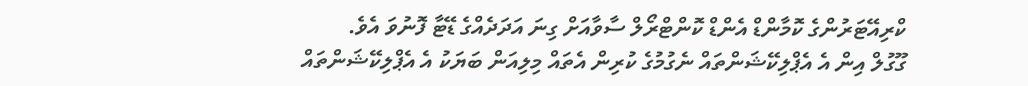ކްރިއޭޓަރުންގެ ކޮމާންޑް އެންޑް ކޮންޓްރޯލް ސާވާއަށް ގިނަ އަދަދެއްގެ ޑޭޓާ ފޮނުވަ އެވެ.
ގޫގުލް އިން އެ އެޕްލިކޭޝަންތައް ނެގުމުގެ ކުރިން އެތައް މިލިއަން ބަޔަކު އެ އެޕްލިކޭޝަންތައް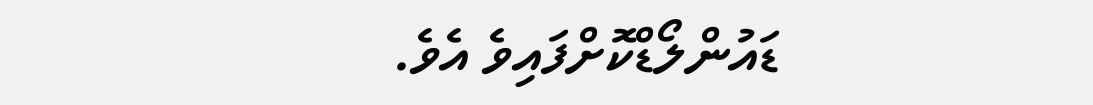ޑައުންލޯޑްކޮށްފައިވެ އެވެ.